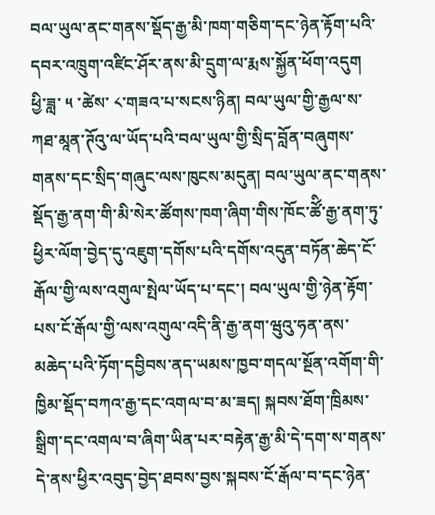བལ་ཡུལ་ནང་གནས་སྡོད་རྒྱ་མི་ཁག་གཅིག་དང་ཉེན་རྟོག་པའི་དབར་འཁྲུག་འཛིང་ཤོར་ནས་མི་དྲུག་ལ་རྨས་སྐྱོན་ཕོག་འདུག
ཕྱི་ཟླ་ ༥ ་ཚེས་ ༨་གཟའ་པ་སངས་ཉིན། བལ་ཡུལ་གྱི་རྒྱལ་ས་ཀཐ་མཱན་ཊོའུ་ལ་ཡོད་པའི་བལ་ཡུལ་གྱི་སྲིད་བློན་བཞུགས་གནས་དང་སྲིད་གཞུང་ལས་ཁུངས་མདུན། བལ་ཡུལ་ནང་གནས་སྡོད་རྒྱ་ནག་གི་མི་སེར་ཚོགས་ཁག་ཞིག་གིས་ཁོང་ཚོི་རྒྱ་ནག་ཏུ་ཕྱིར་ལོག་བྱེད་དུ་འཇུག་དགོས་པའི་དགོས་འདུན་བཏོན་ཆེད་ངོ་རྒོལ་གྱི་ལས་འགུལ་སྤེལ་ཡོད་པ་དང་། བལ་ཡུལ་གྱི་ཉེན་རྟོག་པས་ངོ་རྒོལ་གྱི་ལས་འགུལ་འདི་ནི་རྒྱ་ནག་ཝུའུ་ཧན་ནས་མཆེད་པའི་ཏོག་དབྱིབས་ནད་ཡམས་ཁྱབ་གདལ་སྔོན་འགོག་གི་ཁྱིམ་སྡོད་བཀའ་རྒྱ་དང་འགལ་བ་མ་ཟད། སྐབས་ཐོག་ཁྲིམས་སྒྲིག་དང་འགལ་བ་ཞིག་ཡིན་པར་བརྟེན་རྒྱ་མི་དེ་དག་ས་གནས་དེ་ནས་ཕྱིར་འབུད་བྱེད་ཐབས་བྱས་སྐབས་ངོ་རྒོལ་བ་དང་ཉེན་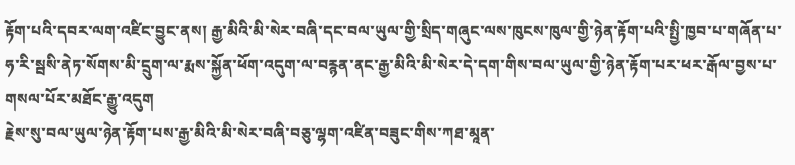རྟོག་པའི་དབར་ལག་འཛིང་བྱུང་ནས། རྒྱ་མིའི་མི་སེར་བཞི་དང་བལ་ཡུལ་གྱི་སྲིད་གཞུང་ལས་ཁུངས་ཁུལ་གྱི་ཉེན་རྟོག་པའི་སྤྱི་ཁྱབ་པ་གཞོན་པ་ཧ་རི་སྦསི་ནེཏ་སོགས་མི་དྲུག་ལ་རྨས་སྐྱོན་ཕོག་འདུག་ལ་བརྙན་ནང་རྒྱ་མིའི་མི་སེར་དེ་དག་གིས་བལ་ཡུལ་གྱི་ཉེན་རྟོག་པར་ཕར་རྒོལ་བྱས་པ་གསལ་པོར་མཐོང་རྒྱུ་འདུག
རྗེས་སུ་བལ་ཡུལ་ཉེན་རྟོག་པས་རྒྱ་མིའི་མི་སེར་བཞི་བཅུ་ལྷག་འཛིན་བཟུང་གིས་ཀཐ་མཱན་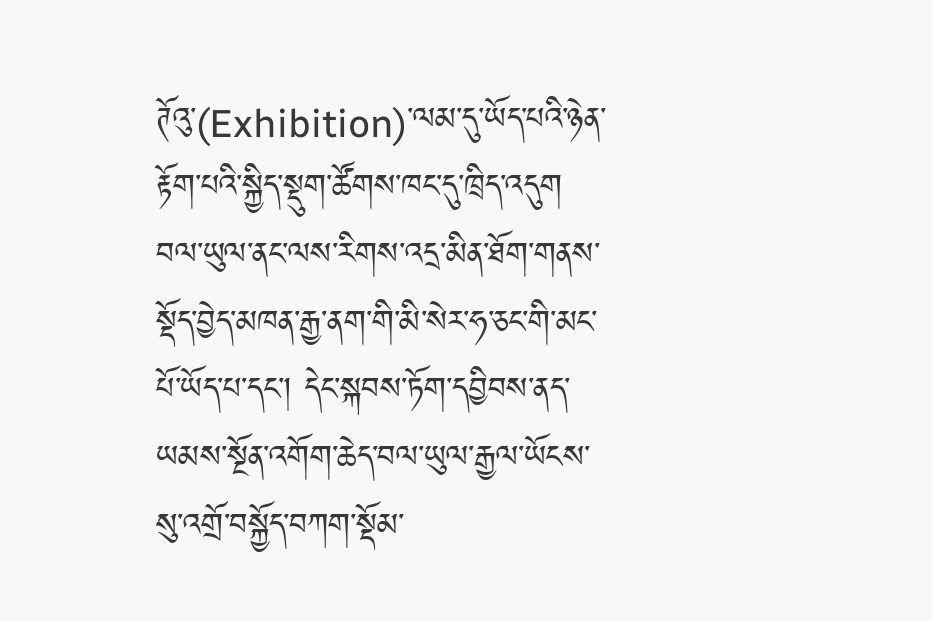ཊོའུ་(Exhibition)་ལམ་དུ་ཡོད་པའི་ཉེན་རྟོག་པའི་སྐྱིད་སྡུག་ཚོགས་ཁང་དུ་ཁྲིད་འདུག
བལ་ཡུལ་ནང་ལས་རིགས་འདྲ་མིན་ཐོག་གནས་སྡོད་བྱེད་མཁན་རྒྱ་ནག་གི་མི་སེར་ཧ་ཅང་གི་མང་པོ་ཡོད་པ་དང་། དེང་སྐབས་ཏོག་དབྱིབས་ནད་ཡམས་སྔོན་འགོག་ཆེད་བལ་ཡུལ་རྒྱལ་ཡོངས་སུ་འགྲོ་བསྐྱོད་བཀག་སྡོམ་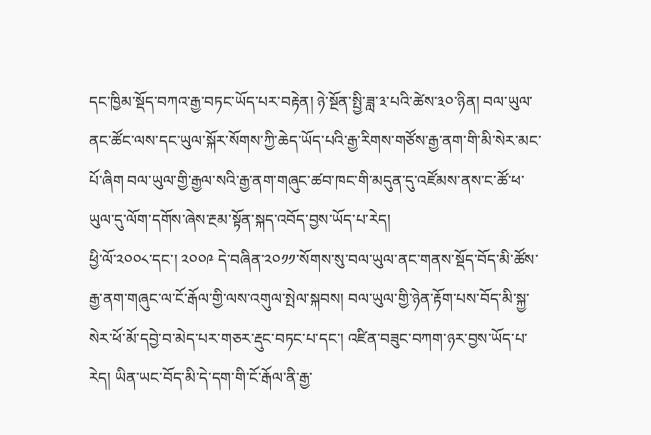དང་ཁྱིམ་སྡོད་བཀའ་རྒྱ་བཏང་ཡོད་པར་བརྟེན། ཉེ་སྔོན་སྤྱི་ཟླ་༣་པའི་ཚེས་༣༠་ཉིན། བལ་ཡུལ་ནང་ཚོང་ལས་དང་ཡུལ་སྐོར་སོགས་ཀྱི་ཆེད་ཡོད་པའི་རྒྱ་རིགས་གཙོས་རྒྱ་ནག་གི་མི་སེར་མང་པོ་ཞིག བལ་ཡུལ་གྱི་རྒྱལ་སའི་རྒྱ་ནག་གཞུང་ཚབ་ཁང་གི་མདུན་དུ་འཛོམས་ནས་ང་ཚོ་ཕ་ཡུལ་དུ་ལོག་དགོས་ཞེས་རྔམ་སྟོན་སྐད་འབོད་བྱས་ཡོད་པ་རེད།
ཕྱི་ལོ་༢༠༠༨་དང་། ༢༠༠༩ དེ་བཞིན་༢༠༡༡་སོགས་སུ་བལ་ཡུལ་ནང་གནས་སྡོད་བོད་མི་ཚོས་རྒྱ་ནག་གཞུང་ལ་ངོ་རྒོལ་གྱི་ལས་འགུལ་སྤེལ་སྐབས། བལ་ཡུལ་གྱི་ཉེན་རྟོག་པས་བོད་མི་སྐྱ་སེར་ཕོ་མོ་དབྱེ་བ་མེད་པར་གཅར་རྡུང་བཏང་པ་དང་། འཛིན་བཟུང་བཀག་ཉར་བྱས་ཡོད་པ་རེད། ཡིན་ཡང་བོད་མི་དེ་དག་གི་ངོ་རྒོལ་ནི་རྒྱ་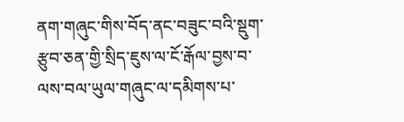ནག་གཞུང་གིས་བོད་ནང་བཟུང་བའི་སྡུག་རྩུབ་ཅན་གྱི་སྲིད་ཇུས་ལ་ངོ་རྒོལ་བྱས་བ་ལས་བལ་ཡུལ་གཞུང་ལ་དམིགས་པ་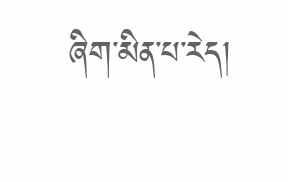ཞིག་མིན་པ་རེད།